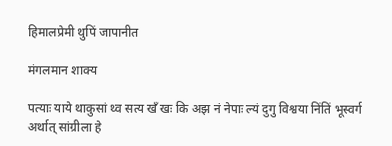हिमालप्रेमी थुपिं जापानीत

मंगलमान शाक्य

पत्याः याये थाकुसां थ्व सत्य खँ खः कि अझ नं नेपाः ल्यं दुगु विश्वया निंतिं भूस्वर्ग अर्थात् सांग्रीला हे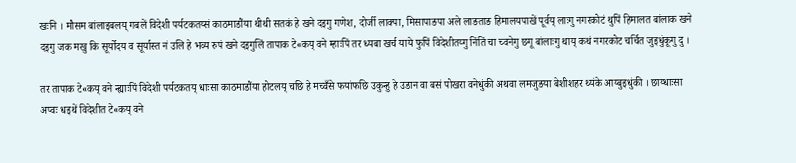खःनि । मौसम बांलाइबलय् गबलें विदेशी पर्यटकतय्सं काठमाडौंया थीथी सतकं हे खने दइगु गणेश, दोर्जी लाक्पा, मिसापाङपा अले लाङताङ हिमालयपाखें पूर्वय् लाःगु नगरकोटं थुपिं हिमालत बांलाक खने दइगु जक मखु कि सूर्योदय व सूर्यास्त नं उलि हे भव्य रुपं खने दइगुलिं तापाक टे«कय् वने म्हाःपिं तर ध्यबा खर्च याये फुपिं विदेशीतय्गु निंतिं चा च्वनेगु छगू बांलाःगु थाय् कथं नगरकोट चर्चित जुइधुंकूगु दु ।

तर तापाक टे«कय् वने न्ह्याःपिं विदेशी पर्यटकतय् धाःसा काठमाडौंया होटलय् चछि हे मच्वँसे फयांफछि उकुन्हु हे उडान वा बसं पोखरा वनेधुंकी अथवा लमजुङया बेशीशहर थ्यंके आय्बुइधुंकी । छाय्धाःसा अप्वः धइथें विदेशीत टे«कय् वने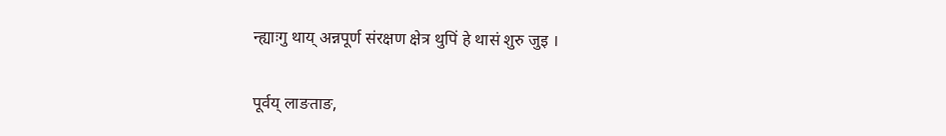न्ह्याःगु थाय् अन्नपूर्ण संरक्षण क्षेत्र थुपिं हे थासं शुरु जुइ ।

पूर्वय् लाङताङ,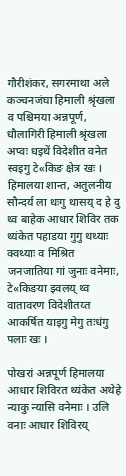गौरीशंकर, सगरमाथा अले कञ्चनजंघा हिमाली श्रृंखला व पश्चिमया अन्नपूर्ण, धौलागिरी हिमाली श्रृंखला अप्वः धइथें विदेशीत वनेत स्वइगु टे«किङ क्षेत्र खः । हिमालया शान्त, अतुलनीय सौन्दर्य ला थःगु थासय् द हे दु थ्व बाहेक आधार शिविर तक थ्यंकेत पहाडया गुगु थथ्याः क्वथ्याः व मिश्रित जनजातिया गां जुनाः वनेमाः, टे«किङया झ्वलय् थ्व वातावरण विदेशीतय्त आकर्षित याइगु मेगु तःधंगु पलाः खः ।

पोखरां अन्नपूर्ण हिमालया आधार शिविरत थ्यंकेत अथेहे न्याकु न्यासि वनेमाः । उलि वनाः आधार शिविरय्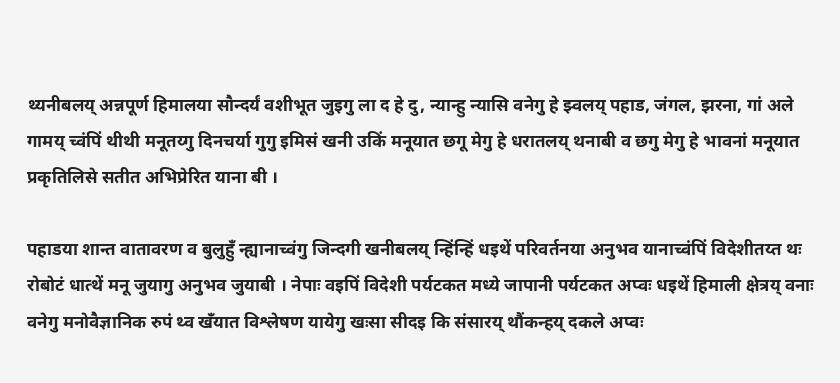थ्यनीबलय् अन्नपूर्ण हिमालया सौन्दर्यं वशीभूत जुइगु ला द हे दु, न्यान्हु न्यासि वनेगु हे झ्वलय् पहाड, जंगल, झरना, गां अले गामय् च्वंपिं थीथी मनूतय्गु दिनचर्या गुगु इमिसं खनी उकिं मनूयात छगू मेगु हे धरातलय् थनाबी व छगु मेगु हे भावनां मनूयात प्रकृतिलिसे सतीत अभिप्रेरित याना बी ।

पहाडया शान्त वातावरण व बुलुहुँ न्ह्यानाच्वंगु जिन्दगी खनीबलय् न्हिंन्हिं धइथें परिवर्तनया अनुभव यानाच्वंपिं विदेशीतय्त थः रोबोटं धात्थें मनू जुयागु अनुभव जुयाबी । नेपाः वइपिं विदेशी पर्यटकत मध्ये जापानी पर्यटकत अप्वः धइथें हिमाली क्षेत्रय् वनाः वनेगु मनोवैज्ञानिक रुपं थ्व खँयात विश्लेषण यायेगु खःसा सीदइ कि संसारय् थौंकन्हय् दकले अप्वः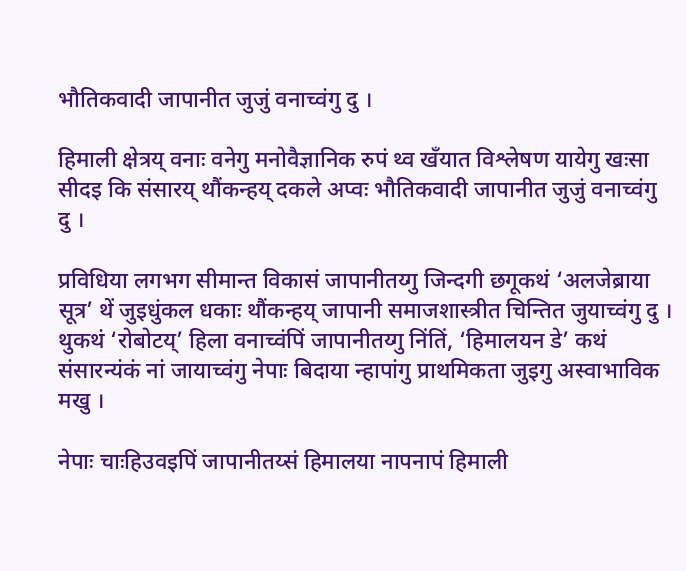भौतिकवादी जापानीत जुजुं वनाच्वंगु दु ।

हिमाली क्षेत्रय् वनाः वनेगु मनोवैज्ञानिक रुपं थ्व खँयात विश्लेषण यायेगु खःसा सीदइ कि संसारय् थौंकन्हय् दकले अप्वः भौतिकवादी जापानीत जुजुं वनाच्वंगु दु ।

प्रविधिया लगभग सीमान्त विकासं जापानीतय्गु जिन्दगी छगूकथं ‘अलजेब्राया सूत्र’ थें जुइधुंकल धकाः थौंकन्हय् जापानी समाजशास्त्रीत चिन्तित जुयाच्वंगु दु । थुकथं ‘रोबोटय्’ हिला वनाच्वंपिं जापानीतय्गु निंतिं, ‘हिमालयन डे’ कथं संसारन्यंकं नां जायाच्वंगु नेपाः बिदाया न्हापांगु प्राथमिकता जुइगु अस्वाभाविक मखु ।

नेपाः चाःहिउवइपिं जापानीतय्सं हिमालया नापनापं हिमाली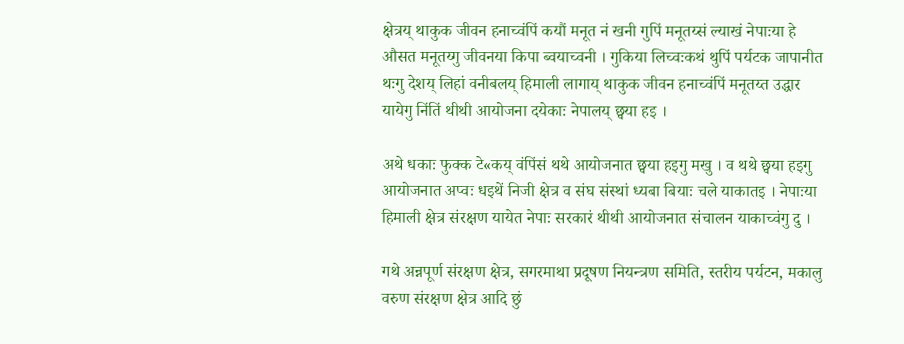क्षेत्रय् थाकुक जीवन हनाच्वंपिं कयौं मनूत नं खनी गुपिं मनूतय्सं ल्याखं नेपाःया हे औसत मनूतय्गु जीवनया किपा ब्वयाच्वनी । गुकिया लिच्वःकथं थुपिं पर्यटक जापानीत थःगु देशय् लिहां वनीबलय् हिमाली लागाय् थाकुक जीवन हनाच्वंपिं मनूतय्त उद्धार यायेगु निंतिं थीथी आयोजना दयेकाः नेपालय् छ्वया हइ ।

अथे धकाः फुक्क टे«कय् वंपिंसं थथे आयोजनात छ्वया हइगु मखु । व थथे छ्वया हइगु आयोजनात अप्वः धइथें निजी क्षेत्र व संघ संस्थां ध्यबा बियाः चले याकातइ । नेपाःया हिमाली क्षेत्र संरक्षण यायेत नेपाः सरकारं थीथी आयोजनात संचालन याकाच्वंगु दु ।

गथे अन्नपूर्ण संरक्षण क्षेत्र, सगरमाथा प्रदूषण नियन्त्रण समिति, स्तरीय पर्यटन, मकालु वरुण संरक्षण क्षेत्र आदि छुं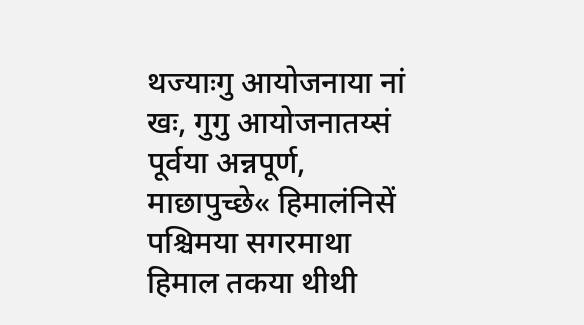थज्याःगु आयोजनाया नां खः, गुगु आयोजनातय्सं पूर्वया अन्नपूर्ण, माछापुच्छे« हिमालंनिसें पश्चिमया सगरमाथा हिमाल तकया थीथी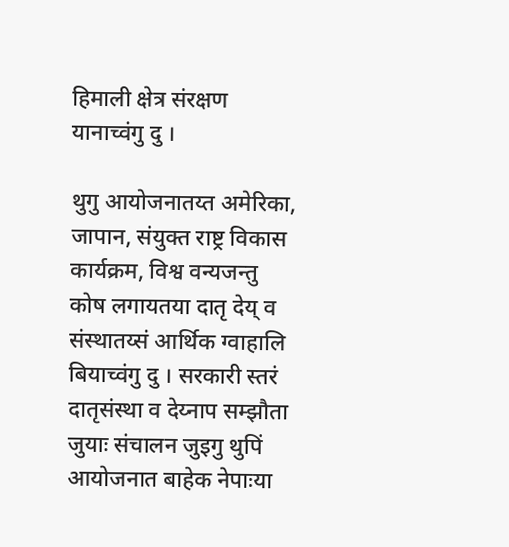हिमाली क्षेत्र संरक्षण यानाच्वंगु दु ।

थुगु आयोजनातय्त अमेरिका, जापान, संयुक्त राष्ट्र विकास कार्यक्रम, विश्व वन्यजन्तु कोष लगायतया दातृ देय् व संस्थातय्सं आर्थिक ग्वाहालि बियाच्वंगु दु । सरकारी स्तरं दातृसंस्था व देय्नाप सम्झौता जुयाः संचालन जुइगु थुपिं आयोजनात बाहेक नेपाःया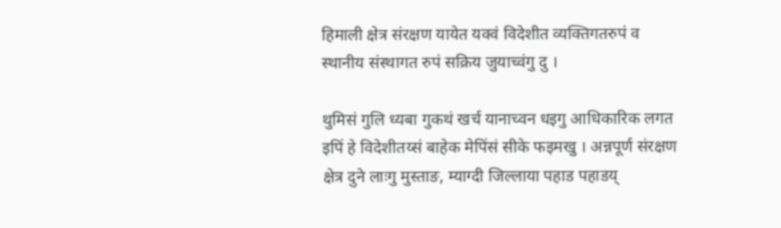हिमाली क्षेत्र संरक्षण यायेत यक्वं विदेशीत व्यक्तिगतरुपं व स्थानीय संस्थागत रुपं सक्रिय जुयाच्वंगु दु ।

थुमिसं गुलि ध्यबा गुकथं खर्च यानाच्वन धइगु आधिकारिक लगत इपिं हे विदेशीतय्सं बाहेक मेपिंसं सीके फइमखु । अन्नपूर्ण संरक्षण क्षेत्र दुने लाःगु मुस्ताङ, म्याग्दी जिल्लाया पहाड पहाडय्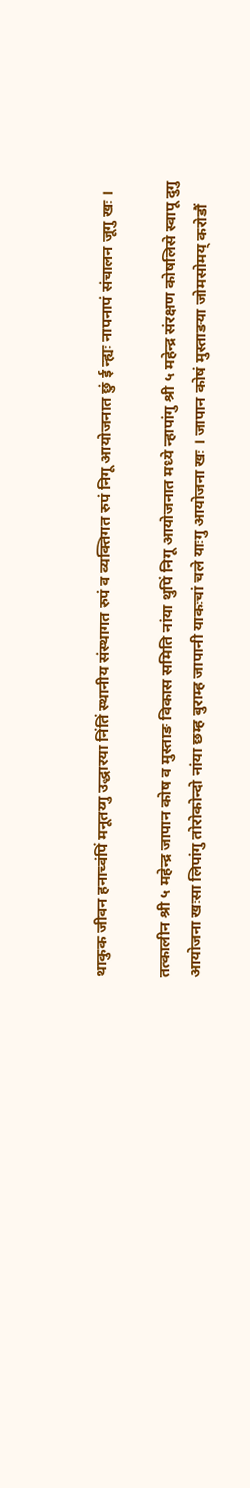थाकुक जीवन हनाच्वंपिं मनूतय्गु उद्धारया निंतिं स्थानीय संस्थागत रुपं व व्यक्तिगत रुपं निगू आयोजनात छुं ई न्ह्यः नापनापं संचालन जूगु खः ।

तत्कालीन श्री ५ महेन्द्र जापान कोष व मुस्ताङ विकास समिति नांया थुपिं निगू आयोजनात मध्ये न्हापांगु श्री ५ महेन्द्र संरक्षण कोषलिसे स्वापू दुगु आयोजना खःसा लिपांगु तोरोकोन्दो नांया छम्ह बुराम्ह जापानी याकःचां चले याःगु आयोजना खः । जापान कोषं मुस्ताङया जोमसोमय् करोडौं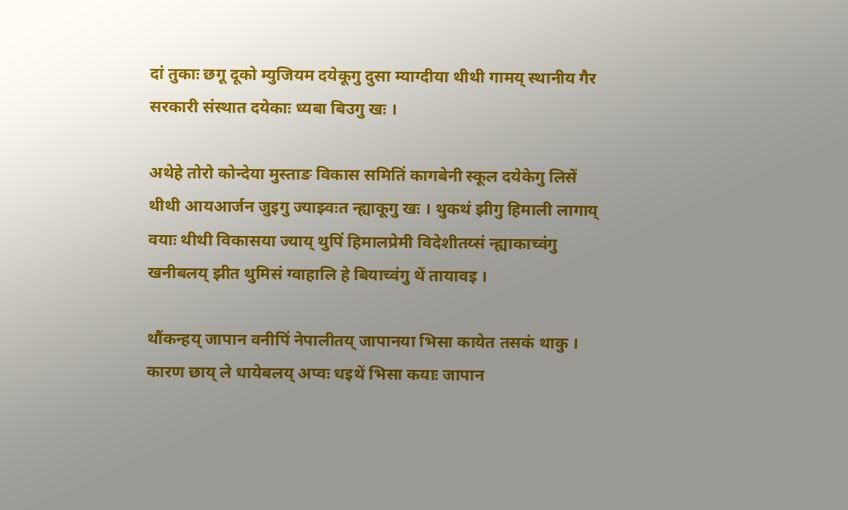दां तुकाः छगू दूको म्युजियम दयेकूगु दुसा म्याग्दीया थीथी गामय् स्थानीय गैर सरकारी संस्थात दयेकाः ध्यबा बिउगु खः ।

अथेहे तोरो कोन्देया मुस्ताङ विकास समितिं कागबेनी स्कूल दयेकेगु लिसें थीथी आयआर्जन जुइगु ज्याझ्वःत न्ह्याकूगु खः । थुकथं झीगु हिमाली लागाय् वयाः थीथी विकासया ज्याय् थुपिं हिमालप्रेमी विदेशीतय्सं न्ह्याकाच्वंगु खनीबलय् झीत थुमिसं ग्वाहालि हे बियाच्वंगु थें तायावइ ।

थौंकन्हय् जापान वनीपिं नेपालीतय् जापानया भिसा कायेत तसकं थाकु । कारण छाय् ले धायेबलय् अप्वः धइथें भिसा कयाः जापान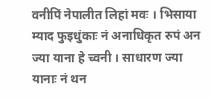वनीपिं नेपालीत लिहां मवः । भिसाया म्याद फुइधुंकाः नं अनाधिकृत रुपं अन ज्या याना हे च्वनी । साधारण ज्या यानाः नं थन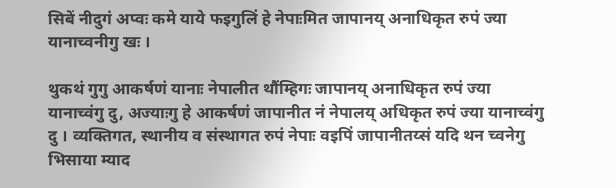सिबें नीदुगं अप्वः कमे याये फइगुलिं हे नेपाःमित जापानय् अनाधिकृत रुपं ज्या यानाच्वनीगु खः ।

थुकथं गुगु आकर्षणं यानाः नेपालीत थौंम्हिगः जापानय् अनाधिकृत रुपं ज्या यानाच्वंगु दु, अज्याःगु हे आकर्षणं जापानीत नं नेपालय् अधिकृत रुपं ज्या यानाच्वंगु दु । व्यक्तिगत, स्थानीय व संस्थागत रुपं नेपाः वइपिं जापानीतय्सं यदि थन च्वनेगु भिसाया म्याद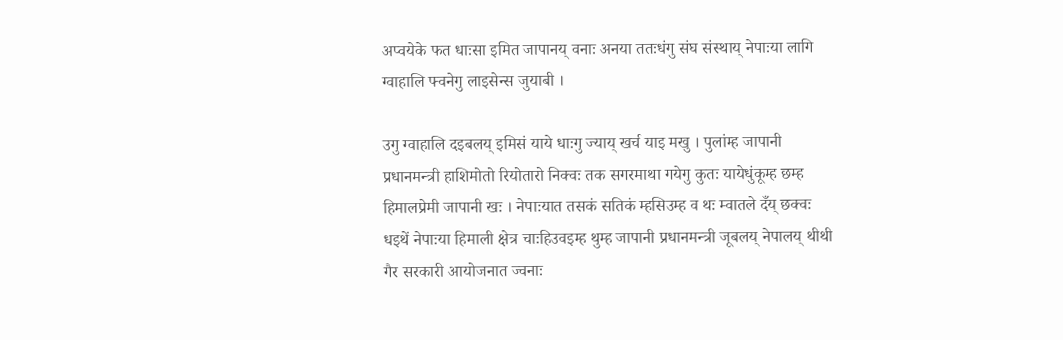अप्वयेके फत धाःसा इमित जापानय् वनाः अनया ततःधंगु संघ संस्थाय् नेपाःया लागि ग्वाहालि फ्वनेगु लाइसेन्स जुयाबी ।

उगु ग्वाहालि दइबलय् इमिसं याये धाःगु ज्याय् खर्च याइ मखु । पुलांम्ह जापानी प्रधानमन्त्री हाशिमोतो रियोतारो निक्वः तक सगरमाथा गयेगु कुतः यायेधुंकूम्ह छम्ह हिमालप्रेमी जापानी खः । नेपाःयात तसकं सतिकं म्हसिउम्ह व थः म्वातले दँय् छक्वः धइथें नेपाःया हिमाली क्षेत्र चाःहिउवइम्ह थुम्ह जापानी प्रधानमन्त्री जूबलय् नेपालय् थीथी गैर सरकारी आयोजनात ज्वनाः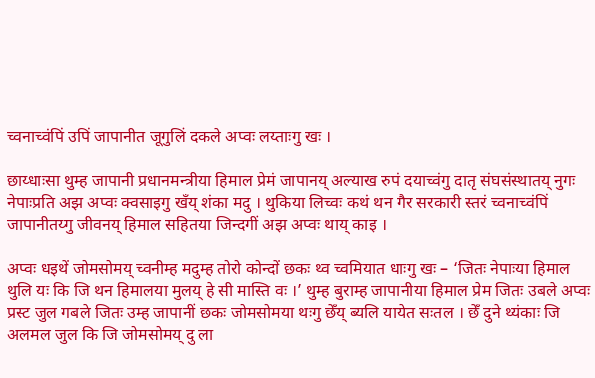च्वनाच्वंपिं उपिं जापानीत जूगुलिं दकले अप्वः लय्ताःगु खः ।

छाय्धाःसा थुम्ह जापानी प्रधानमन्त्रीया हिमाल प्रेमं जापानय् अल्याख रुपं दयाच्वंगु दातृ संघसंस्थातय् नुगः नेपाःप्रति अझ अप्वः क्वसाइगु खँय् शंका मदु । थुकिया लिच्वः कथं थन गैर सरकारी स्तरं च्वनाच्वंपिं जापानीतय्गु जीवनय् हिमाल सहितया जिन्दगीं अझ अप्वः थाय् काइ ।

अप्वः धइथें जोमसोमय् च्वनीम्ह मदुम्ह तोरो कोन्दों छकः थ्व च्वमियात धाःगु खः – ‘जितः नेपाःया हिमाल थुलि यः कि जि थन हिमालया मुलय् हे सी मास्ति वः ।’ थुम्ह बुराम्ह जापानीया हिमाल प्रेम जितः उबले अप्वः प्रस्ट जुल गबले जितः उम्ह जापानीं छकः जोमसोमया थःगु छेँय् ब्यलि यायेत सःतल । छेँ दुने थ्यंकाः जि अलमल जुल कि जि जोमसोमय् दु ला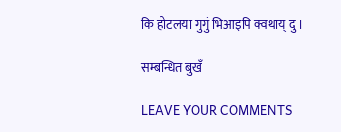कि होटलया गुगुं भिआइपि क्वथाय् दु ।

सम्बन्धित बुखँ

LEAVE YOUR COMMENTS